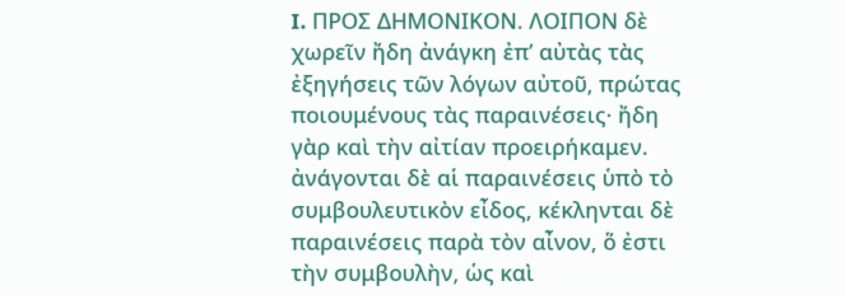I. ΠΡΟΣ ΔΗΜΟΝΙΚΟΝ. ΛΟΙΠΟΝ δὲ χωρεῖν ἤδη ἀνάγκη ἐπʼ αὐτὰς τὰς ἐξηγήσεις τῶν λόγων αὐτοῦ, πρώτας ποιουμένους τὰς παραινέσεις· ἤδη γὰρ καὶ τὴν αἰτίαν προειρήκαμεν. ἀνάγονται δὲ αἱ παραινέσεις ὑπὸ τὸ συμβουλευτικὸν εἶδος, κέκληνται δὲ παραινέσεις παρὰ τὸν αἶνον, ὅ ἐστι τὴν συμβουλὴν, ὡς καὶ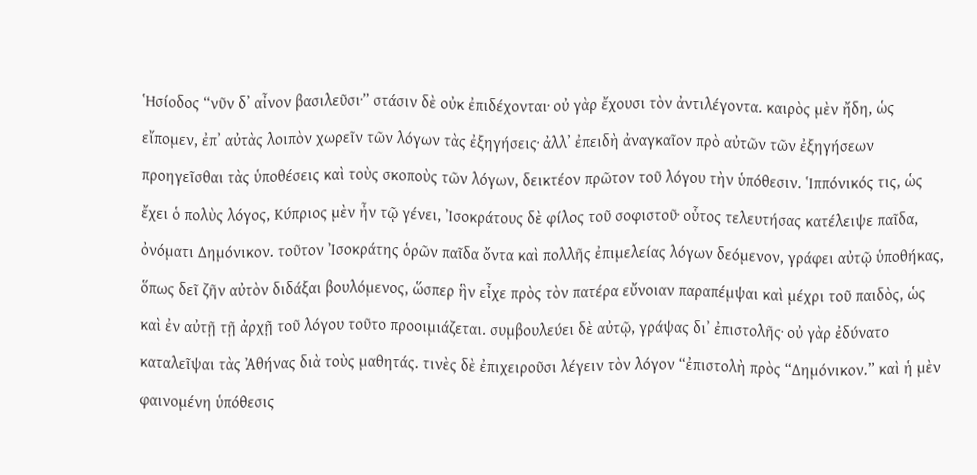Ἡσίοδος “νῦν δʼ αἶνον βασιλεῦσι·” στάσιν δὲ οὐκ ἐπιδέχονται· οὐ γὰρ ἔχουσι τὸν ἀντιλέγοντα. καιρὸς μὲν ἤδη, ὡς εἴπομεν, ἐπʼ αὐτὰς λοιπὸν χωρεῖν τῶν λόγων τὰς ἐξηγήσεις· ἀλλʼ ἐπειδὴ ἀναγκαῖον πρὸ αὐτῶν τῶν ἐξηγήσεων προηγεῖσθαι τὰς ὑποθέσεις καὶ τοὺς σκοποὺς τῶν λόγων, δεικτέον πρῶτον τοῦ λόγου τὴν ὑπόθεσιν. Ἱππόνικός τις, ὡς ἔχει ὁ πολὺς λόγος, Κύπριος μὲν ἦν τῷ γένει, Ἰσοκράτους δὲ φίλος τοῦ σοφιστοῦ· οὗτος τελευτήσας κατέλειψε παῖδα, ὀνόματι Δημόνικον. τοῦτον Ἰσοκράτης ὁρῶν παῖδα ὄντα καὶ πολλῆς ἐπιμελείας λόγων δεόμενον, γράφει αὐτῷ ὑποθήκας, ὅπως δεῖ ζῆν αὐτὸν διδάξαι βουλόμενος, ὥσπερ ἣν εἶχε πρὸς τὸν πατέρα εὔνοιαν παραπέμψαι καὶ μέχρι τοῦ παιδὸς, ὡς καὶ ἐν αὐτῇ τῇ ἀρχῇ τοῦ λόγου τοῦτο προοιμιάζεται. συμβουλεύει δὲ αὐτῷ, γράψας διʼ ἐπιστολῆς· οὐ γὰρ ἐδύνατο καταλεῖψαι τὰς Ἀθήνας διὰ τοὺς μαθητάς. τινὲς δὲ ἐπιχειροῦσι λέγειν τὸν λόγον “ἐπιστολὴ πρὸς “Δημόνικον.” καὶ ἡ μὲν φαινομένη ὑπόθεσις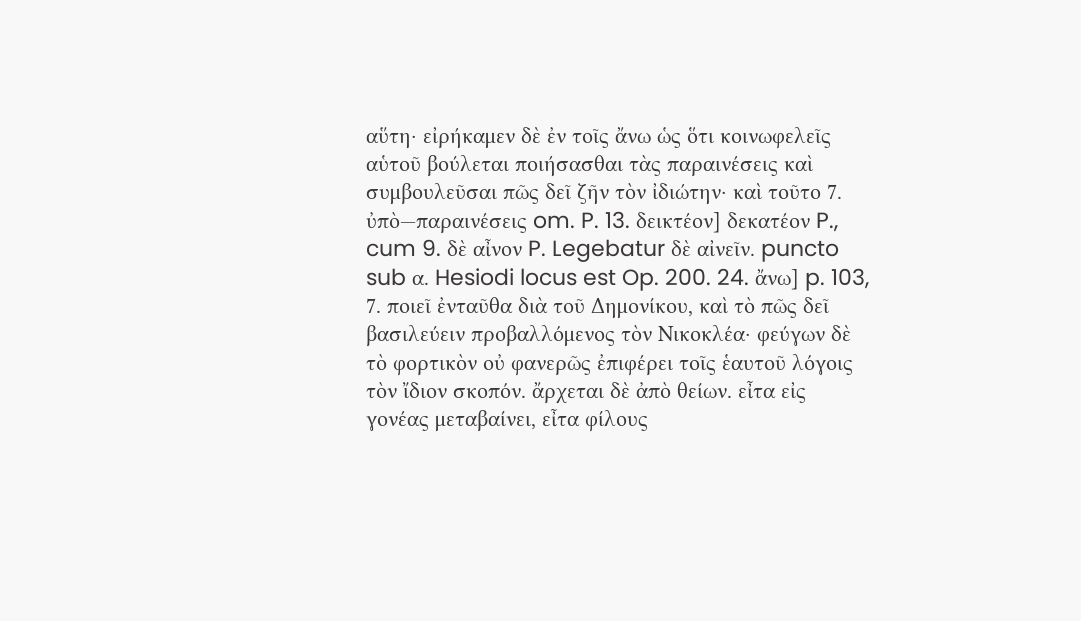αὕτη· εἰρήκαμεν δὲ ἐν τοῖς ἄνω ὡς ὅτι κοινωφελεῖς αὑτοῦ βούλεται ποιήσασθαι τὰς παραινέσεις καὶ συμβουλεῦσαι πῶς δεῖ ζῆν τὸν ἰδιώτην· καὶ τοῦτο 7. ὐπὸ—παραινέσεις om. P. 13. δεικτέον] δεκατέον P., cum 9. δὲ αἶνον P. Legebatur δὲ αἰνεῖν. puncto sub α. Hesiodi locus est Op. 200. 24. ἄνω] p. 103, 7. ποιεῖ ἐνταῦθα διὰ τοῦ Δημονίκου, καὶ τὸ πῶς δεῖ βασιλεύειν προβαλλόμενος τὸν Νικοκλέα· φεύγων δὲ τὸ φορτικὸν οὐ φανερῶς ἐπιφέρει τοῖς ἑαυτοῦ λόγοις τὸν ἴδιον σκοπόν. ἄρχεται δὲ ἀπὸ θείων. εἶτα εἰς γονέας μεταβαίνει, εἶτα φίλους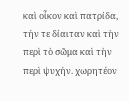καὶ οἶκον καὶ πατρίδα, τήν τε δίαιταν καὶ τὴν περὶ τὸ σῶμα καὶ τὴν περὶ ψυχήν. χωρητέον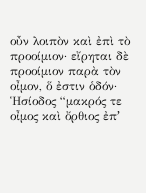οὖν λοιπὸν καὶ ἐπὶ τὸ προοίμιον· εἴρηται δὲ προοίμιον παρὰ τὸν οἶμον, ὅ ἐστιν ὁδόν· Ἡσίοδος “μακρός τε οἶμος καὶ ὄρθιος ἐπʼ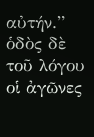αὐτήν.” ὁδὸς δὲ τοῦ λόγου οἱ ἀγῶνες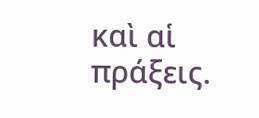καὶ αἱ πράξεις.